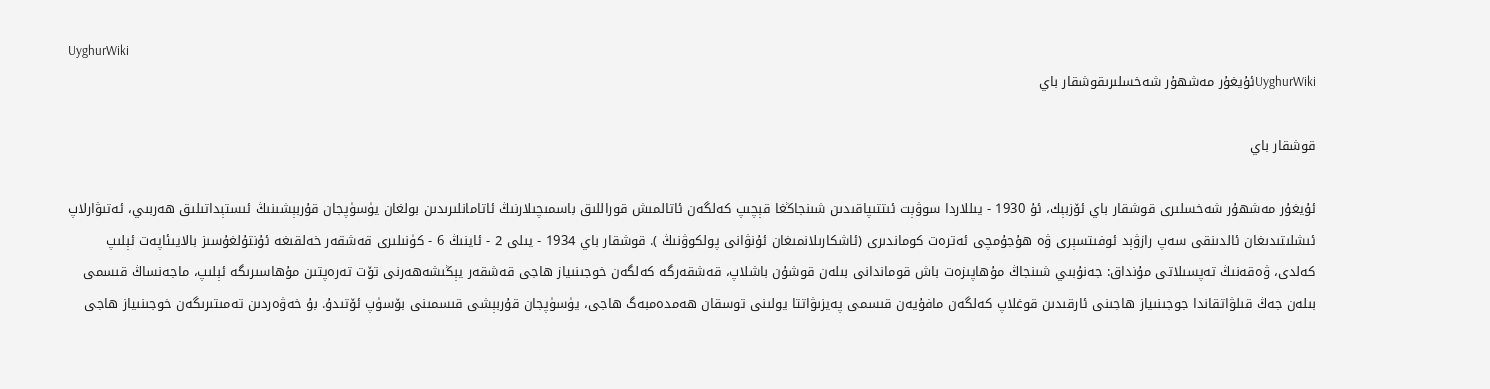UyghurWiki
UyghurWikiئۇيغۇر مەشھۇر شەخسلىرىقوشقار باي

قوشقار باي

ئۇيغۇر مەشھۇر شەخسلىرى قوشقار باي ئۆزبېك، ئۇ 1930 - يىللاردا سوۋېت ئىتتىپاقىدىن شىنجاڭغا قېچىپ كەلگەن ئاتالمىش قوراللىق باسمىچىلارنىڭ ئاتامانلىرىدىن بولغان يۈسۈپجان قۇربېشىنىڭ ئىستېداتىلىق ھەربىي، ئەتىۋارلاپ ئىشلىتىدىغان ئالدىنقى سەپ رازۋېد ئوفىتسېرى ۋە ھۇجۇمچى ئەترەت كوماندىرى (ئاشكارىلانمىغان ئۇنۋانى پولكوۋنىڭ ). قوشقار باي 1934 - يىلى 2 - ئاينىڭ 6 - كۈنىلىرى قەشقەر خەلقىغە ئۇنتۇلغۇسىز بالايىئاپەت ئېلىپ كەلدى، ۋەقەنىڭ تەپسىلاتى مۇنداق: جەنۇبىي شىنجاڭ مۇھاپىزەت باش قوماندانى بىلەن قوشۇن باشلاپ، قەشقەرگە كەلگەن خوجىنىياز ھاجى قەشقەر يېڭىشەھەرنى تۆت تەرەپتىن مۇھاسىرىگە ئېلىپ، ماجەنساڭ قىسمى بىلەن جەڭ قىلۋاتقاندا جوجىنىياز ھاجىنى ئارقىدىن قوغلاپ كەلگەن مافۇيەن قىسمى پەيزىۋاتتا يولىنى توسقان ھەمدەمبەگ ھاجى، يۈسۈپجان قۇربېشى قىسمىنى بۆسۈپ ئۆتىدۇ. بۇ خەۋەردىن تەمىتىرىگەن خوجىنىياز ھاجى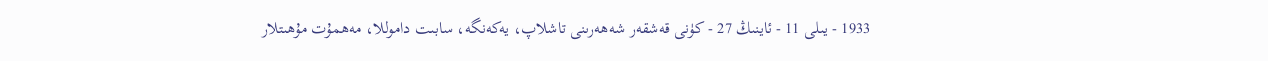1933 - يىلى 11 - ئاينىڭ 27 - كۈنى قەشقەر شەھەرىنى تاشلاپ، يەكەنگە، سابىت داموللا، مەھمۇت مۇھىتلار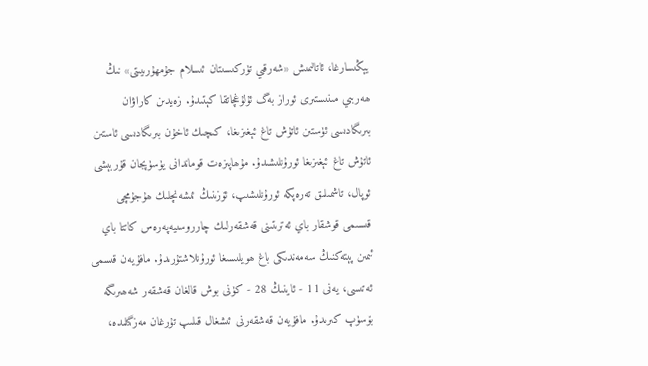يېڭىسارغا، ئاتالىمىش «شەرقىي تۈركىسىتان ئىسلام جۇمھۇرىيىتى» نىڭ ھەربىي مىنىستىرى ئوراز بەگ ئۇلۇغچاتقا كېتىدۇ. زەيدىن كاراۋان بىرىگادىسى ئۈستىن ئاتۇش تاغ ئېغىزىغا، كىچىك ئاخۇن بىرىگادىسى ئاستىن ئاتۇش تاغ ئېغىزىغا ئورۇنلىشىدۇ. مۇھاپىزەت قوماندانى يۈسۈپجان قۇربېشى ئوپال، تاشمىلىق تەرەپكە ئورۇنلىشىپ، ئۆزىنىڭ ئىشەنچلىك ھۇجۇمچى قىسىمى قوشقار باي ئەترىتىنى قەشقەرلىك چارروسىيەپەرەس كاتتا باي ئىمىن پېتەكنىڭ سەمەندىكى باغ ھويلىسىغا ئورۇنلاشتۇرىدۇ. مافۇيەن قىسمى ئەتىسى، يەنى 11 - ئاينىڭ 28 - كۈنى بوش قالغان قەشقەر شەھىرىگە بۆسۈپ كىرىدۇ. مافۇيەن قەشقەرنى ئىشغال قىلىپ تۇرغان مەزگىلىدە،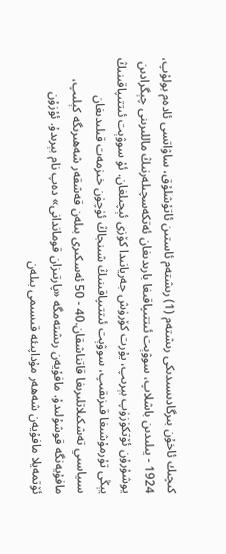كىچىك ئاخۇن بىرگادىسىدىكى رىشتەم (1) رىشتەم ئاستىن ئاتۇشلۇق، ساۋاتسى ئادەم بولۇپ، 1924 - يىلىدىن باشلاپ، سوۋېت ئىتتىپاقىغا بارىدىغان ئەتكەسچىلەرنىڭ ماللىرىنى چېگرادىن يوشۇرۇن ئۆتكۈزۈپ بېرىپ، يۇرت كۆرۈش جەريانىدا كۆزى ئېچىلغان. ئۇ سوۋېت ئىتتىپاقىنىڭ يېڭى تۇرمۇشىغا قىزىقىپ، سوۋېت ئىتتىپاقىنىڭ شىنجاڭ ئۈچۈن خىزمەت قىلىدىغان سىياسىي تەشكىلاتلىرىغا قاتناشقان.40 - 50 ئەسكىرى بىلەن قەشقەر شەھىرىگە كېلىپ، مافۇيەنگە قوشۇلىدۇ. مافۇيەن رىشتەمگە «پارتىزان قوماندانى» دەپ نام بېرىدۇ. ئۇزۇن ئۆتمەيلا مافۇيەن شەھەر مۇداپىئە قىسىمى بىلەن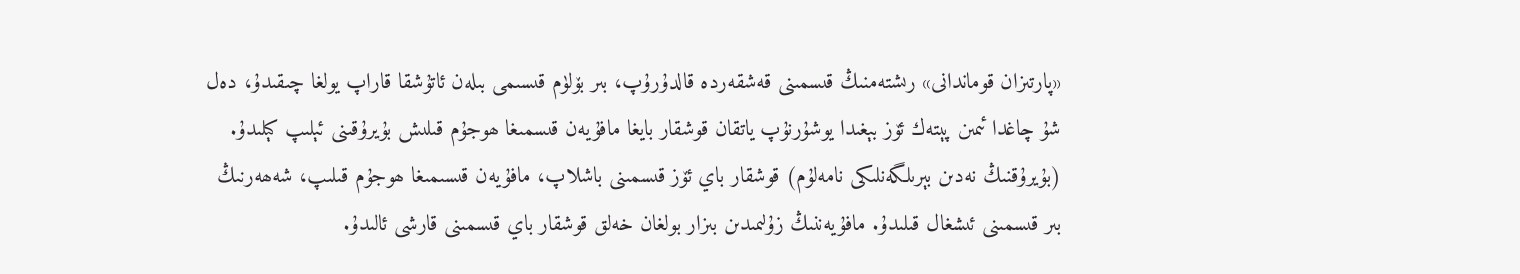«پارتىزان قوماندانى» رىشتەمنىڭ قىسمىنى قەشقەردە قالدۇرۇپ، بىر بۆلۈم قىسىمى بىلەن ئاتۇشقا قاراپ يولغا چىقىدۇ، دەل شۇ چاغدا ئىمىن پېتەك ئۆز بېغىدا يوشۇرنۇپ ياتقان قوشقار بايغا مافۇيەن قىسمىغا ھوجۇم قىلىش بۇيرۇقىنى ئېلىپ كېلىدۇ. (بۇيرۇقنىڭ نەدىن بېرىلگەنلىكى نامەلۇم) قوشقار باي ئۆز قىسمىنى باشلاپ، مافۇيەن قىسىمىغا ھوجۇم قىلىپ، شەھەرنىڭ بىر قىسمىنى ئىشغال قىلىدۇ. مافۇيەننىڭ زۇلىمىدىن بىزار بولغان خەلق قوشقار باي قىسمىنى قارشى ئالىدۇ.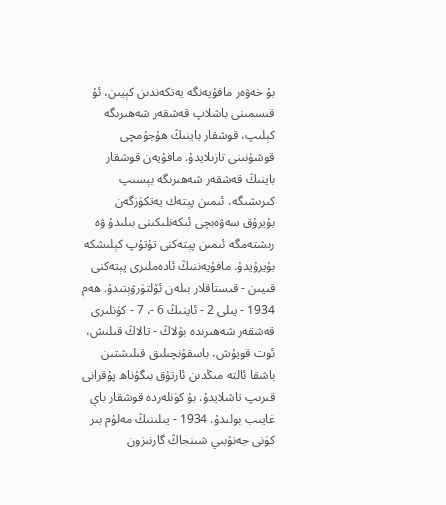بۇ خەۋەر مافۇيەنگە يەتكەندىن كېيىن، ئۇ قىسمىنى باشلاپ قەشقەر شەھىرىگە كېلىپ، قوشقار باينىڭ ھۇجۇمچى قوشۇنىنى تازىلايدۇ. مافۇيەن قوشقار باينىڭ قەشقەر شەھىرىگە بېسىپ كىرىشىگە، ئىمىن پېتەك يەتكۈزگەن بۇيرۇق سەۋەبچى ئىكەنلىكىنى بىلىدۇ ۋە رىشتەمگە ئىمىن پېتەكنى تۇتۇپ كېلىشكە بۇيرۇيدۇ. مافۇيەننىڭ ئادەملىرى پېتەكنى قىيىن - قىستاقلار بىلەن ئۆلتۈرۋېتىدۇ. ھەم 1934 - يىلى 2 - ئاينىڭ 6 -، 7 - كۈنلىرى قەشقەر شەھىرىدە بۇلاڭ - تالاڭ قىلىش، ئوت قويۇش، باسقۇنچىلىق قىلىشتىن باشقا ئالتە مىڭدىن ئارتۇق بىگۇناھ پۇقرانى قىرىپ تاشلايدۇ. بۇ كۈنلەردە قوشقار باي غايىب بولىدۇ. 1934 - يىلىنىڭ مەلۇم بىر كۈنى جەنۇبىي شىنجاڭ گارنىزون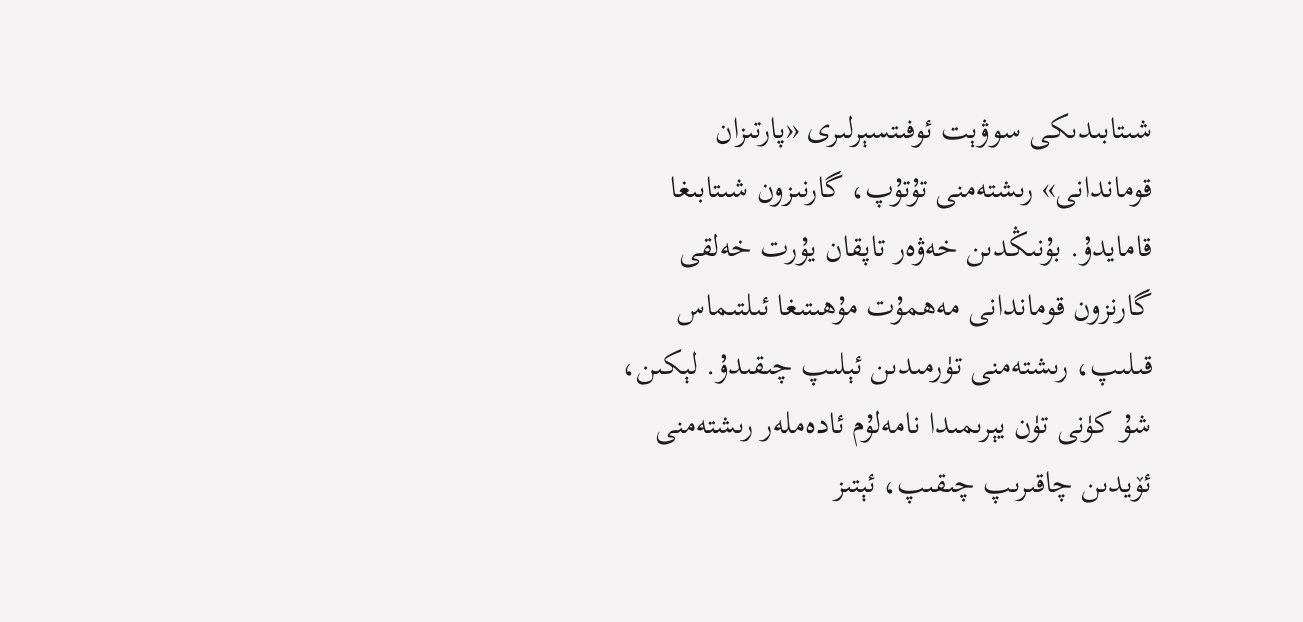شىتابىدىكى سوۋېت ئوفىتسېرلىرى «پارتىزان قوماندانى» رىشتەمنى تۇتۇپ، گارنىزون شىتابىغا قامايدۇ. بۇنىڭدىن خەۋەر تاپقان يۇرت خەلقى گارنزون قوماندانى مەھمۇت مۇھىتىغا ئىلتىماس قىلىپ، رىشتەمنى تۈرمىدىن ئېلىپ چىقىدۇ. لېكىن، شۇ كۈنى تۈن يېرىمىدا نامەلۇم ئادەملەر رىشتەمنى ئۆيدىن چاقىرىپ چىقىپ، ئېتىز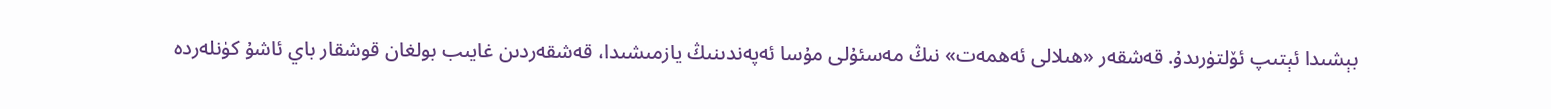بېشىدا ئېتىپ ئۆلتۈرىدۇ. قەشقەر «ھىلالى ئەھمەت» نىڭ مەسئۇلى مۇسا ئەپەندىنىڭ يازمىشىدا، قەشقەردىن غايىب بولغان قوشقار باي ئاشۇ كۈنلەردە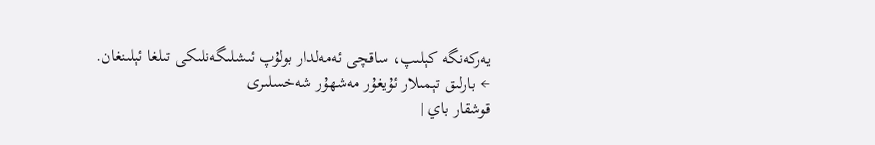يەركەنگە كېلىپ، ساقچى ئەمەلدار بولۇپ ئىشلىگەنلىكى تىلغا ئېلىنغان.
← بارلىق تېمىلار ئۇيغۇر مەشھۇر شەخسلىرى
قوشقار باي |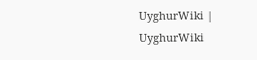UyghurWiki | UyghurWiki